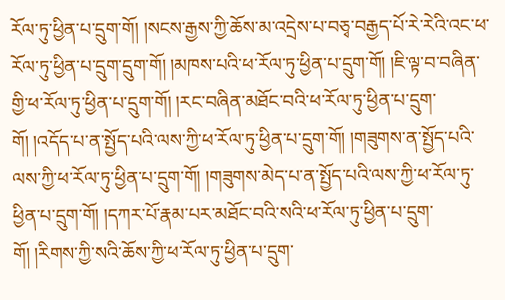རོལ་ཏུ་ཕྱིན་པ་དྲུག་གོ། །སངས་རྒྱས་ཀྱི་ཆོས་མ་འདྲེས་པ་བཅྭ་བརྒྱད་པོ་རེ་རེའི་འང་ཕ་རོལ་ཏུ་ཕྱིན་པ་དྲུག་དྲུག་གོ། །མཁས་པའི་ཕ་རོལ་ཏུ་ཕྱིན་པ་དྲུག་གོ། །ཇི་ལྟ་བ་བཞིན་གྱི་ཕ་རོལ་ཏུ་ཕྱིན་པ་དྲུག་གོ། །རང་བཞིན་མཐོང་བའི་ཕ་རོལ་ཏུ་ཕྱིན་པ་དྲུག་གོ། །འདོད་པ་ན་སྤྱོད་པའི་ལས་ཀྱི་ཕ་རོལ་ཏུ་ཕྱིན་པ་དྲུག་གོ། །གཟུགས་ན་སྤྱོད་པའི་ལས་ཀྱི་ཕ་རོལ་ཏུ་ཕྱིན་པ་དྲུག་གོ། །གཟུགས་མེད་པ་ན་སྤྱོད་པའི་ལས་ཀྱི་ཕ་རོལ་ཏུ་ཕྱིན་པ་དྲུག་གོ། །དཀར་པོ་རྣམ་པར་མཐོང་བའི་སའི་ཕ་རོལ་ཏུ་ཕྱིན་པ་དྲུག་གོ། །རིགས་ཀྱི་སའི་ཆོས་ཀྱི་ཕ་རོལ་ཏུ་ཕྱིན་པ་དྲུག་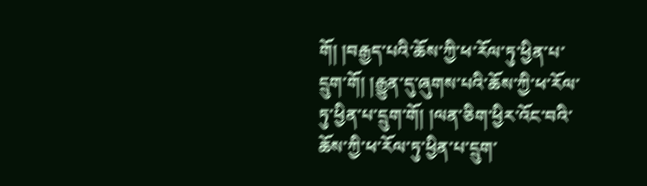གོ། །བརྒྱད་པའི་ཆོས་ཀྱི་ཕ་རོལ་ཏུ་ཕྱིན་པ་དྲུག་གོ། །རྒྱུན་དུ་ཞུགས་པའི་ཆོས་ཀྱི་ཕ་རོལ་ཏུ་ཕྱིན་པ་དྲུག་གོ། །ལན་ཅིག་ཕྱིར་འོང་བའི་ཆོས་ཀྱི་ཕ་རོལ་ཏུ་ཕྱིན་པ་དྲུག་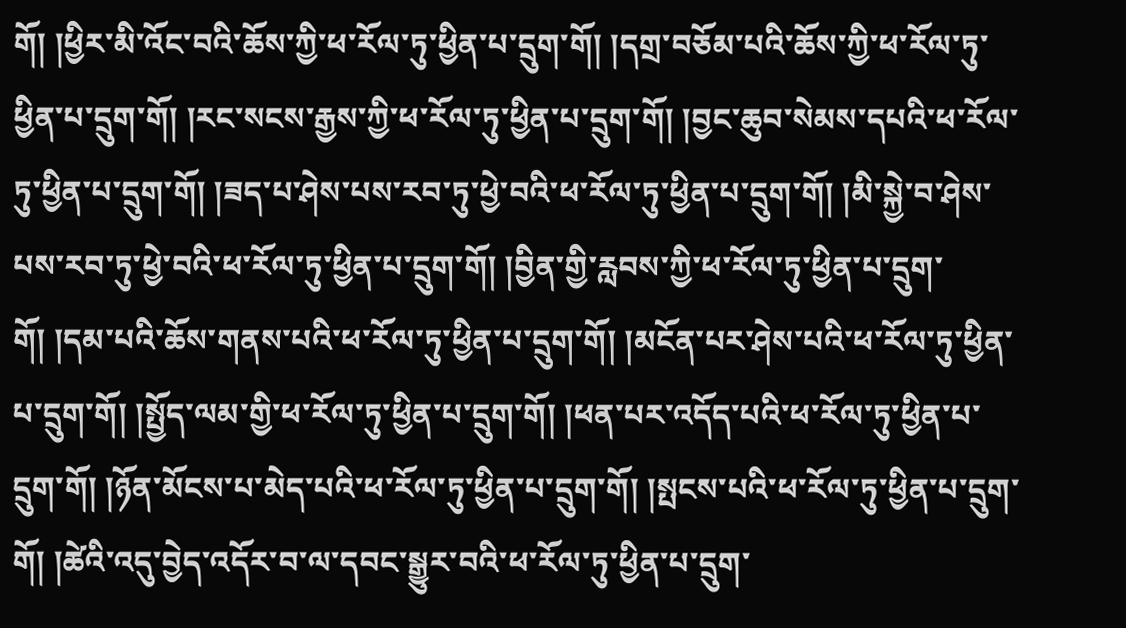གོ། །ཕྱིར་མི་འོང་བའི་ཆོས་ཀྱི་ཕ་རོལ་ཏུ་ཕྱིན་པ་དྲུག་གོ། །དགྲ་བཅོམ་པའི་ཆོས་ཀྱི་ཕ་རོལ་ཏུ་ཕྱིན་པ་དྲུག་གོ། །རང་སངས་རྒྱས་ཀྱི་ཕ་རོལ་ཏུ་ཕྱིན་པ་དྲུག་གོ། །བྱང་ཆུབ་སེམས་དཔའི་ཕ་རོལ་ཏུ་ཕྱིན་པ་དྲུག་གོ། །ཟད་པ་ཤེས་པས་རབ་ཏུ་ཕྱེ་བའི་ཕ་རོལ་ཏུ་ཕྱིན་པ་དྲུག་གོ། །མི་སྐྱེ་བ་ཤེས་པས་རབ་ཏུ་ཕྱེ་བའི་ཕ་རོལ་ཏུ་ཕྱིན་པ་དྲུག་གོ། །བྱིན་གྱི་རླབས་ཀྱི་ཕ་རོལ་ཏུ་ཕྱིན་པ་དྲུག་གོ། །དམ་པའི་ཆོས་གནས་པའི་ཕ་རོལ་ཏུ་ཕྱིན་པ་དྲུག་གོ། །མངོན་པར་ཤེས་པའི་ཕ་རོལ་ཏུ་ཕྱིན་པ་དྲུག་གོ། །སྤྱོད་ལམ་གྱི་ཕ་རོལ་ཏུ་ཕྱིན་པ་དྲུག་གོ། །ཕན་པར་འདོད་པའི་ཕ་རོལ་ཏུ་ཕྱིན་པ་དྲུག་གོ། །ཉོན་མོངས་པ་མེད་པའི་ཕ་རོལ་ཏུ་ཕྱིན་པ་དྲུག་གོ། །སྤངས་པའི་ཕ་རོལ་ཏུ་ཕྱིན་པ་དྲུག་གོ། །ཚེའི་འདུ་བྱེད་འདོར་བ་ལ་དབང་སྒྱུར་བའི་ཕ་རོལ་ཏུ་ཕྱིན་པ་དྲུག་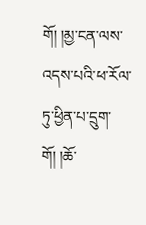གོ། །མྱ་ངན་ལས་འདས་པའི་ཕ་རོལ་ཏུ་ཕྱིན་པ་དྲུག་གོ། །ཆོ་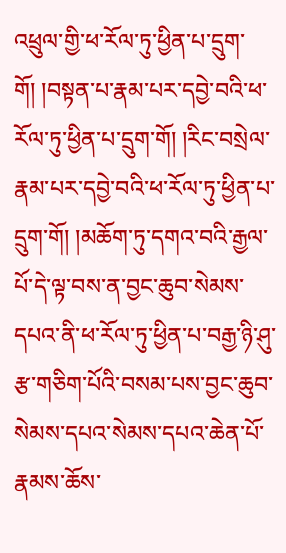འཕྲུལ་གྱི་ཕ་རོལ་ཏུ་ཕྱིན་པ་དྲུག་གོ། །བསྟན་པ་རྣམ་པར་དབྱེ་བའི་ཕ་རོལ་ཏུ་ཕྱིན་པ་དྲུག་གོ། །རིང་བསྲེལ་རྣམ་པར་དབྱེ་བའི་ཕ་རོལ་ཏུ་ཕྱིན་པ་དྲུག་གོ། །མཆོག་ཏུ་དགའ་བའི་རྒྱལ་པོ་དེ་ལྟ་བས་ན་བྱང་ཆུབ་སེམས་དཔའ་ནི་ཕ་རོལ་ཏུ་ཕྱིན་པ་བརྒྱ་ཉི་ཤུ་རྩ་གཅིག་པོའི་བསམ་པས་བྱང་ཆུབ་སེམས་དཔའ་སེམས་དཔའ་ཆེན་པོ་རྣམས་ཆོས་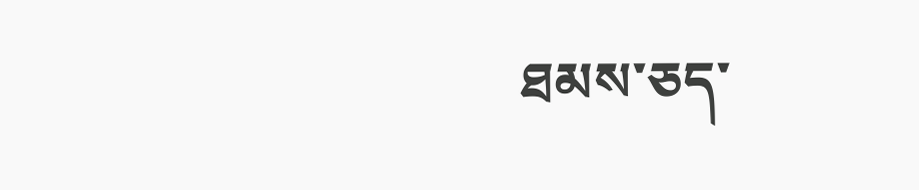ཐམས་ཅད་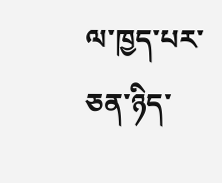ལ་ཁྱད་པར་ཅན་ཉིད་